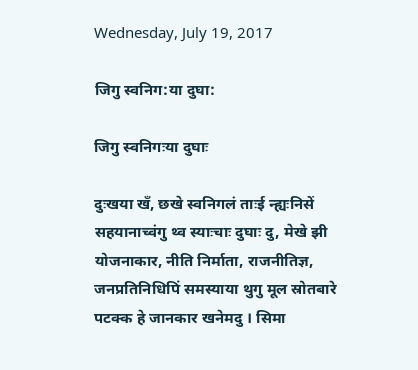Wednesday, July 19, 2017

जिगु स्वनिग:या दुघा:

जिगु स्वनिगःया दुघाः

दुःखया खँ, छखे स्वनिगलं ताःई न्ह्यःनिसें सहयानाच्वंगु थ्व स्याःचाः दुघाः दु, मेखे झी योजनाकार, नीति निर्माता, राजनीतिज्ञ, जनप्रतिनिधिपिं समस्याया थुगु मूल स्रोतबारे पटक्क हे जानकार खनेमदु । सिमा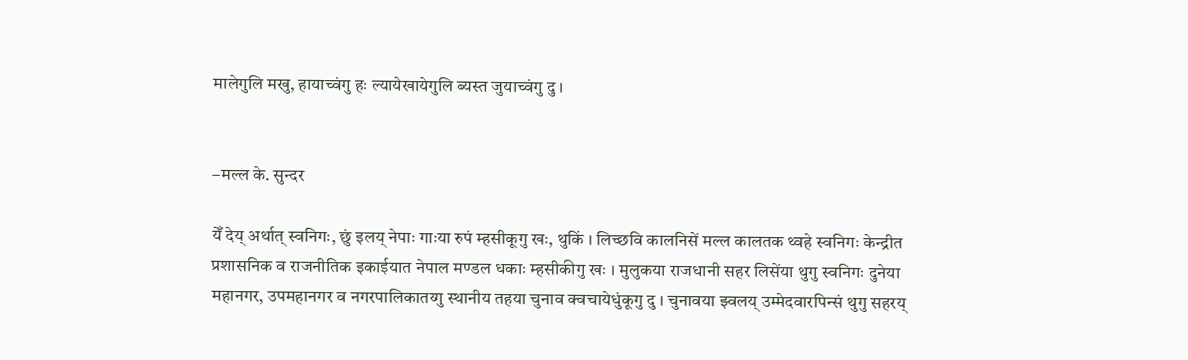मालेगुलि मखु, हायाच्वंगु हः ल्यायेखायेगुलि ब्यस्त जुयाच्वंगु दु ।


–मल्ल के. सुन्दर

येँ देय् अर्थात् स्वनिगः, छुं इलय् नेपाः गाःया रुपं म्हसीकूगु खः, थुकिं । लिच्छवि कालनिसें मल्ल कालतक थ्वहे स्वनिगः केन्द्रीत प्रशासनिक व राजनीतिक इकाईयात नेपाल मण्डल धकाः म्हसीकीगु खः । मुलुकया राजधानी सहर लिसेंया थुगु स्वनिगः दुनेया महानगर, उपमहानगर व नगरपालिकातय्गु स्थानीय तहया चुनाव क्वचायेधुंकूगु दु । चुनावया झ्वलय् उम्मेदवारपिन्सं थुगु सहरय्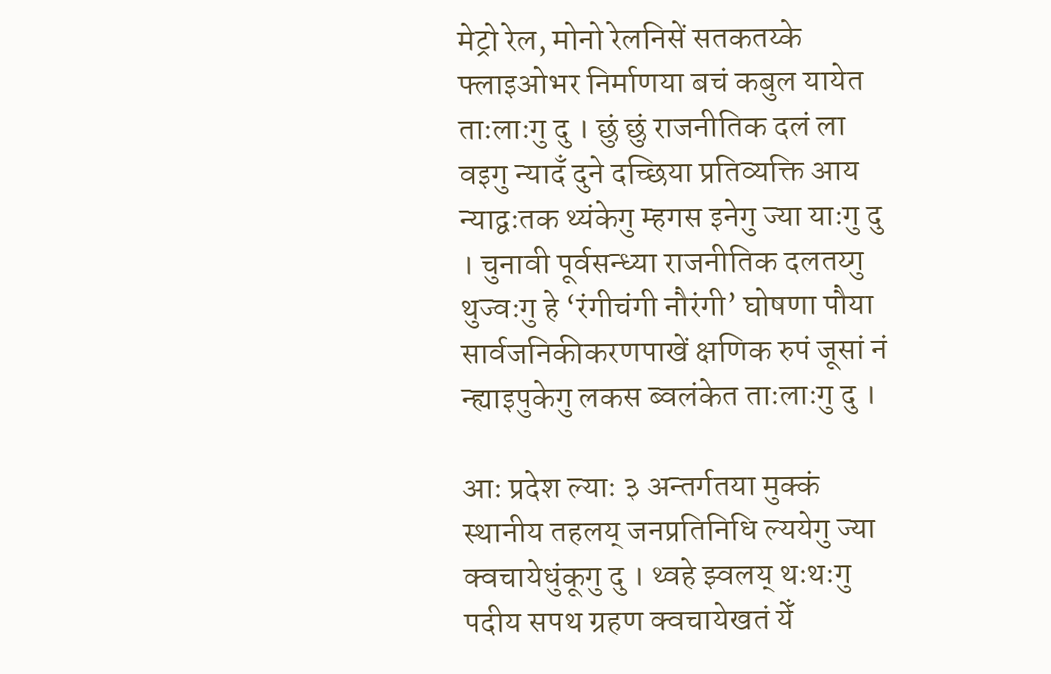मेट्रो रेल, मोनो रेलनिसें सतकतय्के फ्लाइओभर निर्माणया बचं कबुल यायेत ताःलाःगु दु । छुं छुं राजनीतिक दलं ला वइगु न्यादँ दुने दच्छिया प्रतिव्यक्ति आय न्याद्वःतक थ्यंकेगु म्हगस इनेगु ज्या याःगु दु । चुनावी पूर्वसन्ध्या राजनीतिक दलतय्गु थुज्वःगु हे ‘रंगीचंगी नौरंगी’ घोषणा पौया सार्वजनिकीकरणपाखें क्षणिक रुपं जूसां नं न्ह्याइपुकेगु लकस ब्वलंकेत ताःलाःगु दु ।

आः प्रदेश ल्याः ३ अन्तर्गतया मुक्कं स्थानीय तहलय् जनप्रतिनिधि ल्ययेगु ज्या क्वचायेधुंकूगु दु । थ्वहे झ्वलय् थःथःगु पदीय सपथ ग्रहण क्वचायेखतं येँ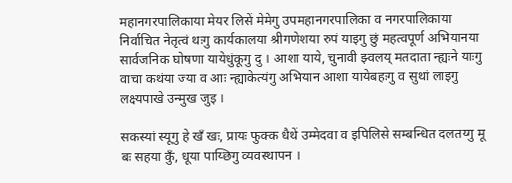महानगरपालिकाया मेयर लिसें मेमेगु उपमहानगरपालिका व नगरपालिकाया निर्वाचित नेतृत्वं थःगु कार्यकालया श्रीगणेशया रुपं याइगु छुं महत्वपूर्ण अभियानया सार्वजनिक घोषणा यायेधुंकूगु दु । आशा याये, चुनावी झ्वलय् मतदाता न्ह्यःने याःगु वाचा कथंया ज्या व आः न्ह्याकेत्यंगु अभियान आशा यायेबहःगु व सुथां लाइगु लक्ष्यपाखे उन्मुख जुइ ।

सकस्यां स्यूगु हे खँ खः, प्रायः फुक्क धैथें उम्मेदवा व इपिलिसे सम्बन्धित दलतय्गु मू बः सहया कुँ, धूया पाय्छिगु व्यवस्थापन ।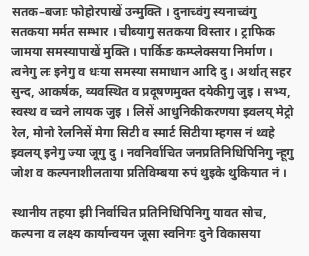सतक–बजाः फोहोरपाखें उन्मुक्ति । दुनाच्वंगु स्यनाच्वंगु सतकया मर्मत सम्भार । चीब्यागु सतकया विस्तार । ट्राफिक जामया समस्यापाखें मुक्ति । पार्किङ कम्प्लेक्सया निर्माण । त्वनेगु लः इनेगु व धःया समस्या समाधान आदि दु । अर्थात् सहर सुन्द, आकर्षक, व्यवस्थित व प्रदूषणमुक्त दयेकीगु जुइ । सभ्य, स्वस्थ व च्वने लायक जुइ । लिसें आधुनिकीकरणया झ्वलय् मेट्रो रेल, मोनो रेलनिसें मेगा सिटी व स्मार्ट सिटीया म्हगस नं थ्वहे झ्वलय् इनेगु ज्या जूगु दु । नवनिर्वाचित जनप्रतिनिधिपिनिगु न्हूगु जोश व कल्पनाशीलताया प्रतिविम्बया रुपं थुइके थुकियात नं ।

स्थानीय तहया झी निर्वाचित प्रतिनिधिपिनिगु यावत सोच, कल्पना व लक्ष्य कार्यान्वयन जूसा स्वनिगः दुने विकासया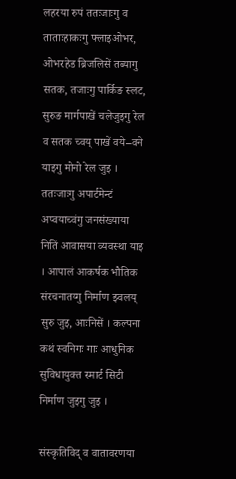लहरया रुपं ततःजाःगु व ताताःहाकःगु फ्लाइओभर, ओभरहेड ब्रिजलिसें तब्यागु सतक, तजाःगु पार्किङ स्लट, सुरुङ मार्गपाखें चलेजुइगु रेल व सतक च्वय् पाखें वये–वने याइगु मोनो रेल जुइ । ततःजाःगु अपार्टमेन्टं अप्वयाच्वंगु जनसंख्याया नितिं आवासया व्यवस्था याइ । आपालं आकर्षक भौतिक संरचनातय्गु निर्माण झ्वलय् सुरु जुइ, आःनिसें । कल्पना कथं स्वनिगः गाः आधुनिक सुविधायुक्त स्मार्ट सिटी निर्माण जुइगु जुइ ।

संस्कृतिविद् व वातावरणया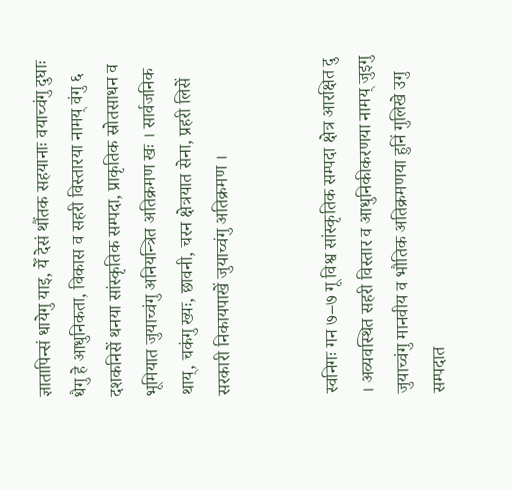ज्ञातापिन्सं धायेगु याइ, येँ देसं थौंतक सहयानाः वयाच्वंगु दुघाः धैगु हे आधुनिकता, विकास व सहरी विस्तारया नामय् वंगु ६ दशकनिसें थनया सांस्कृतिक सम्पदा, प्राकृतिक स्रोतसाधन व भूमियात जुयाच्वंगु अनियन्त्रित अतिक्रमण खः । सार्वजनिक थाय्, चकंगु ख्यः, छावनी, चरन क्षेत्रयात सेना, प्रहरी लिसें सरकारी निकायपाखें जुयाच्वंगु अतिक्रमण ।


स्वनिगः गन ७–७ गू विश्व सांस्कृतिक सम्पदा क्षेत्र आरक्षित दु । अव्यवस्थित सहरी विस्तार व आधुनिकीकरणया नामय् जुइगु जुयाच्वंगु मानवीय व भौतिक अतिक्रमणया हुनिं गुलिखे उगु सम्पदात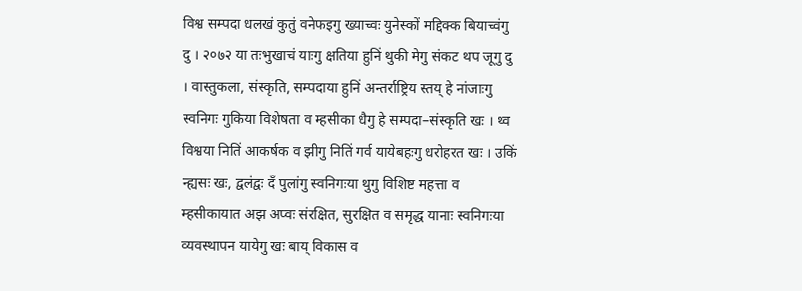विश्व सम्पदा धलखं कुतुं वनेफइगु ख्याच्वः युनेस्कों मद्दिक्क बियाच्वंगु दु । २०७२ या तःभुखाचं याःगु क्षतिया हुनिं थुकी मेगु संकट थप जूगु दु । वास्तुकला, संस्कृति, सम्पदाया हुनिं अन्तर्राष्ट्रिय स्तय् हे नांजाःगु स्वनिगः गुकिया विशेषता व म्हसीका धैगु हे सम्पदा–संस्कृति खः । थ्व विश्वया नितिं आकर्षक व झीगु नितिं गर्व यायेबहःगु धरोहरत खः । उकिं न्ह्यसः खः, द्वलंद्वः दँ पुलांगु स्वनिगःया थुगु विशिष्ट महत्ता व म्हसीकायात अझ अप्वः संरक्षित, सुरक्षित व समृद्ध यानाः स्वनिगःया व्यवस्थापन यायेगु खः बाय् विकास व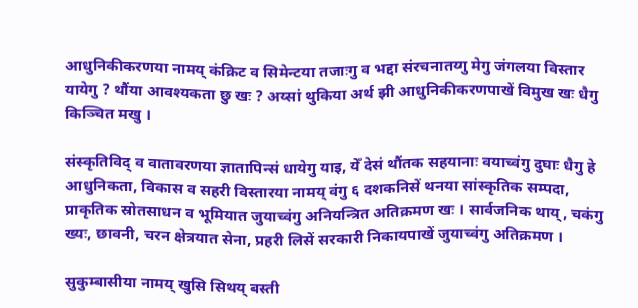आधुनिकीकरणया नामय् कंक्रिट व सिमेन्टया तजाःगु व भद्दा संरचनातय्गु मेगु जंगलया विस्तार यायेगु ? थौंया आवश्यकता छु खः ? अय्सां थुकिया अर्थ झी आधुनिकीकरणपाखें विमुख खः धैगु किञ्चित मखु ।

संस्कृतिविद् व वातावरणया ज्ञातापिन्सं धायेगु याइ, येँ देसं थौंतक सहयानाः वयाच्वंगु दुघाः धैगु हे आधुनिकता, विकास व सहरी विस्तारया नामय् वंगु ६ दशकनिसें थनया सांस्कृतिक सम्पदा, प्राकृतिक स्रोतसाधन व भूमियात जुयाच्वंगु अनियन्त्रित अतिक्रमण खः । सार्वजनिक थाय्, चकंगु ख्यः, छावनी, चरन क्षेत्रयात सेना, प्रहरी लिसें सरकारी निकायपाखें जुयाच्वंगु अतिक्रमण ।

सुकुम्बासीया नामय् खुसि सिथय् बस्ती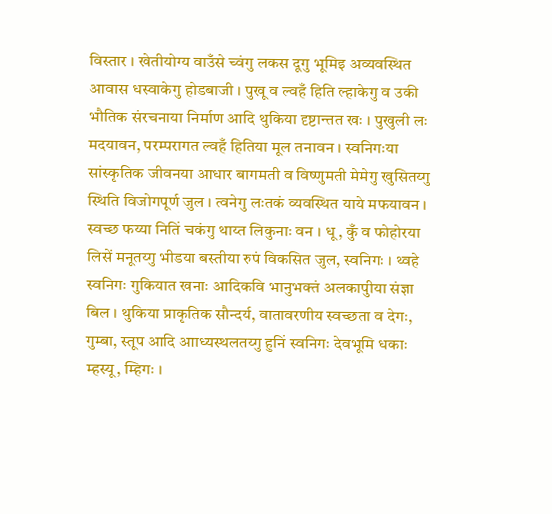विस्तार । खेतीयोग्य वाउँसे च्वंगु लकस दूगु भूमिइ अव्यवस्थित आवास धस्वाकेगु होडबाजी । पुखू व ल्वहँ हिति ल्हाकेगु व उकी भौतिक संरचनाया निर्माण आदि थुकिया दृष्टान्तत खः । पुखुली लः मदयावन, परम्परागत ल्वहँ हितिया मूल तनावन । स्वनिगःया सांस्कृतिक जीवनया आधार बागमती व विष्णुमती मेमेगु खुसितय्गु स्थिति विजोगपूर्ण जुल । त्वनेगु लःतकं व्यवस्थित याये मफयावन । स्वच्छ फय्या नितिं चकंगु थाय्त लिकुनाः वन । धू, कुँ व फोहोरया लिसें मनूतय्गु भीडया बस्तीया रुपं विकसित जुल, स्वनिगः । थ्वहे स्वनिगः गुकियात खनाः आदिकवि भानुभक्तं अलकापुीया संज्ञा बिल । थुकिया प्राकृतिक सौन्दर्य, वातावरणीय स्वच्छता व देगः, गुम्बा, स्तूप आदि आाध्यस्थलतय्गु हुनिं स्वनिगः देवभूमि धकाः म्हस्यू, म्हिगः ।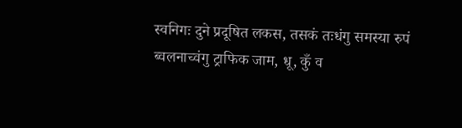स्वनिगः दुने प्रदूषित लकस, तसकं तःधंगु समस्या रुपं ब्वलनाच्वंगु ट्राफिक जाम, धू, कुँ व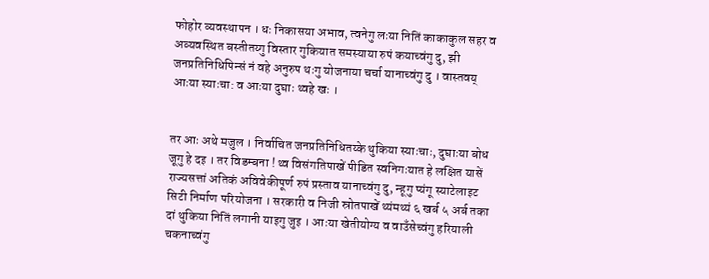फोहोर व्यवस्थापन । धः निकासया अभाव, त्वनेगु लःया नितिं काकाकुल सहर व अव्यवस्थित बस्तीतय्गु विस्तार गुकियात समस्याया रुपं कयाच्वंगु दु, झी जनप्रतिनिधिपिन्सं नं वहे अनुरुप थःगु योजनाया चर्चा यानाच्वंगु दु । वास्तवय् आःया स्याःचा: व आःया दुघाः थ्वहे खः ।


तर आः अथे मजुल । निर्वाचित जनप्रतिनिधितय्के थुकिया स्याःचाः, दुघाःया बोध जूगु हे दइ । तर विडम्बना ! थ्व विसंगतिपाखें पीडित स्वनिगःयात हे लक्षित यासें राज्यसत्तां अतिकं अविवेकीपूर्ण रुपं प्रस्ताव यानाच्वंगु दु, न्हूगु प्यंगू स्याटेलाइट सिटी निर्माण परियोजना । सरकारी व निजी स्रोतपाखें थ्यंमथ्यं ६ खर्ब ५ अर्ब तका दां थुकिया नितिं लगानी याइगु जुइ । आःया खेतीयोग्य व वाउँसेच्वंगु हरियाली चकनाच्वंगु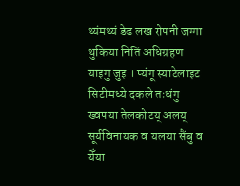थ्यंमथ्यं डेढ लख रोपनी जग्गा थुकिया नितिं अधिग्रहण याइगु जुइ । प्यंगू स्याटेलाइट सिटीमध्ये दकले तःधंगु ख्वपया तेलकोटय् अलय् सूर्यविनायक व यलया सैंबु व येँया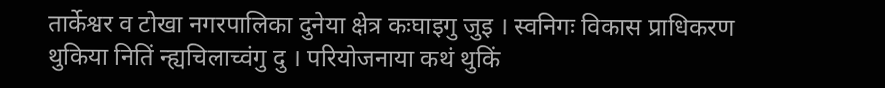तार्केश्वर व टोखा नगरपालिका दुनेया क्षेत्र कःघाइगु जुइ । स्वनिगः विकास प्राधिकरण थुकिया नितिं न्ह्यचिलाच्वंगु दु । परियोजनाया कथं थुकिं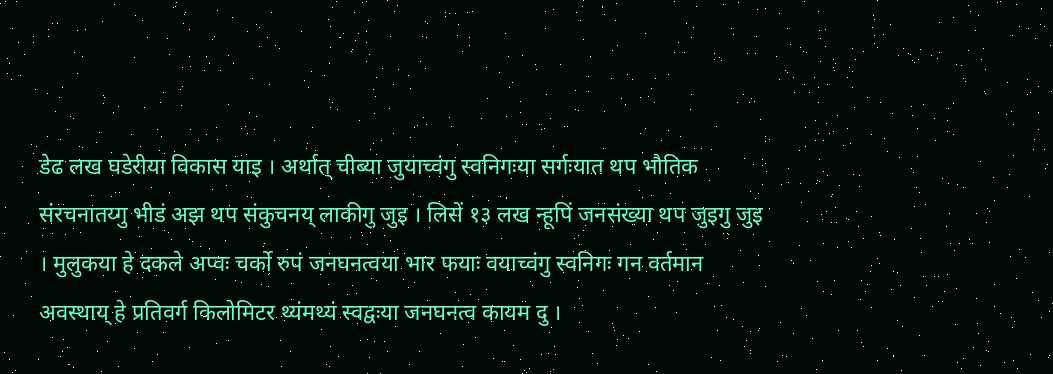डेढ लख घडेरीया विकास याइ । अर्थात् चीब्या जुयाच्वंगु स्वनिगःया सर्गःयात थप भौतिक संरचनातय्गु भीडं अझ थप संकुचनय् लाकीगु जुइ । लिसें १३ लख न्हूपिं जनसंख्या थप जुइगु जुइ । मुलुकया हे दकले अप्वः चर्को रुपं जनघनत्वया भार फयाः वयाच्वंगु स्वनिगः गन वर्तमान अवस्थाय् हे प्रतिवर्ग किलोमिटर थ्यंमथ्यं स्वद्वःया जनघनत्व कायम दु ।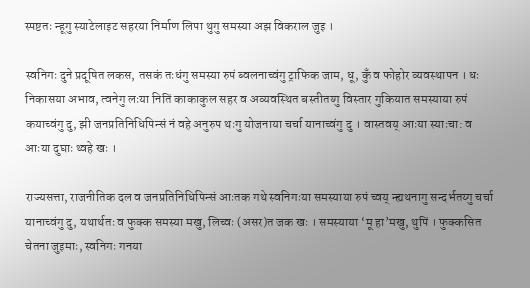स्पष्टतः न्हूगु स्याटेलाइट सहरया निर्माण लिपा थुगु समस्या अझ विकराल जुइ ।

स्वनिगः दुने प्रदूषित लकस, तसकं तःधंगु समस्या रुपं ब्वलनाच्वंगु ट्राफिक जाम, धू, कुँ व फोहोर व्यवस्थापन । धः निकासया अभाव, त्वनेगु लःया नितिं काकाकुल सहर व अव्यवस्थित बस्तीतय्गु विस्तार गुकियात समस्याया रुपं कयाच्वंगु दु, झी जनप्रतिनिधिपिन्सं नं वहे अनुरुप थःगु योजनाया चर्चा यानाच्वंगु दु । वास्तवय् आःया स्याःचा: व आःया दुघाः थ्वहे खः ।

राज्यसत्ता, राजनीतिक दल व जनप्रतिनिधिपिन्सं आःतक गथे स्वनिगःया समस्याया रुपं च्वय् न्ह्यथनागु सन्दर्भतय्गु चर्चा यानाच्वंगु दु, यथार्थतः व फुक्क समस्या मखु, लिच्वः (असर)त जक खः । समस्याया ‘मू हा’मखु, थुपिं । फुक्कसित चेतना जुइमाः, स्वनिगः गनया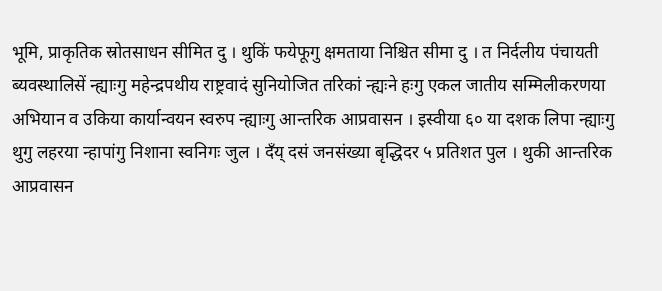भूमि, प्राकृतिक स्रोतसाधन सीमित दु । थुकिं फयेफूगु क्षमताया निश्चित सीमा दु । त निर्दलीय पंचायती ब्यवस्थालिसें न्ह्याःगु महेन्द्रपथीय राष्ट्रवादं सुनियोजित तरिकां न्ह्यःने हःगु एकल जातीय सम्मिलीकरणया अभियान व उकिया कार्यान्वयन स्वरुप न्ह्याःगु आन्तरिक आप्रवासन । इस्वीया ६० या दशक लिपा न्ह्याःगु थुगु लहरया न्हापांगु निशाना स्वनिगः जुल । दँय् दसं जनसंख्या बृद्धिदर ५ प्रतिशत पुल । थुकी आन्तरिक आप्रवासन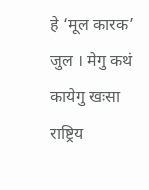हे ‘मूल कारक’ जुल । मेगु कथं कायेगु खःसा राष्ट्रिय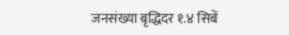जनसंख्या बृद्धिदर १.४ सिबें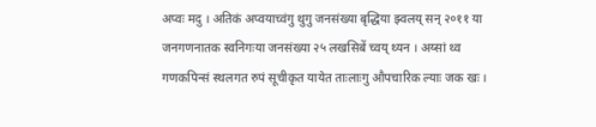अप्वः मदु । अतिकं अप्वयाच्वंगु थुगु जनसंख्या बृद्धिया झ्वलय् सन् २०११ या जनगणनातक स्वनिगःया जनसंख्या २५ लखसिबें च्वय् थ्यन । अय्सां थ्व गणकपिन्सं स्थलगत रुपं सूचीकृत यायेत ताःलाःगु औपचारिक ल्याः जक खः ।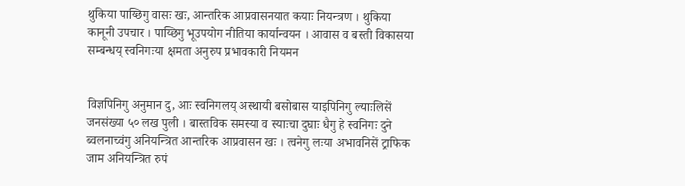थुकिया पाय्छिगु वासः खः, आन्तरिक आप्रवासनयात कयाः नियन्त्रण । थुकिया कानूनी उपचार । पाय्छिगु भूउपयोग नीतिया कार्यान्वयन । आवास व बस्ती विकासया सम्बन्धय् स्वनिगःया क्षमता अनुरुप प्रभावकारी नियमन


विज्ञपिनिगु अनुमान दु, आः स्वनिगलय् अस्थायी बसोबास याइपिनिगु ल्याःलिसें जनसंख्या ५० लख पुली । बास्तविक समस्या व स्याःचा दुघाः धैगु हे स्वनिगः दुने ब्वलनाच्वंगु अनियन्त्रित आन्तरिक आप्रवासन खः । त्वनेगु लःया अभावनिसें ट्राफिक जाम अनियन्त्रित रुपं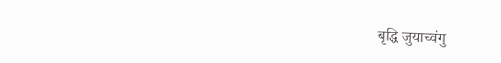बृद्धि जुयाच्वंगु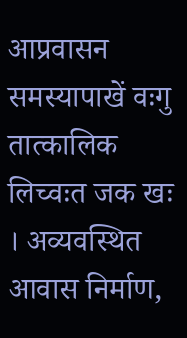आप्रवासन समस्यापाखें वःगु तात्कालिक लिच्वःत जक खः । अव्यवस्थित आवास निर्माण,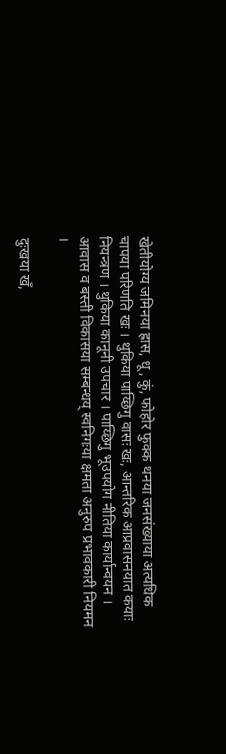खेतीयोग्य जमिनया ह्रास, धू, कुं, फोहोर फुक्क थनया जनसंख्याया अत्यधिक चापया परिणति खः । थुकिया पाय्छिगु वासः खः, आन्तरिक आप्रवासनयात कयाः नियन्त्रण । थुकिया कानूनी उपचार । पाय्छिगु भूउपयोग नीतिया कार्यान्वयन । आवास व बस्ती विकासया सम्बन्धय् स्वनिगःया क्षमता अनुरुप प्रभावकारी नियमन ।

दुःखया खँ,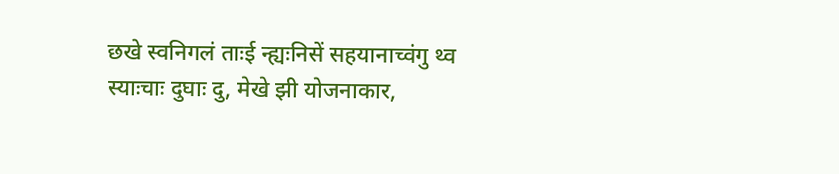छखे स्वनिगलं ताःई न्ह्यःनिसें सहयानाच्वंगु थ्व स्याःचाः दुघाः दु, मेखे झी योजनाकार,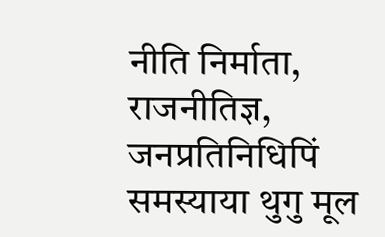नीति निर्माता, राजनीतिज्ञ, जनप्रतिनिधिपिं समस्याया थुगु मूल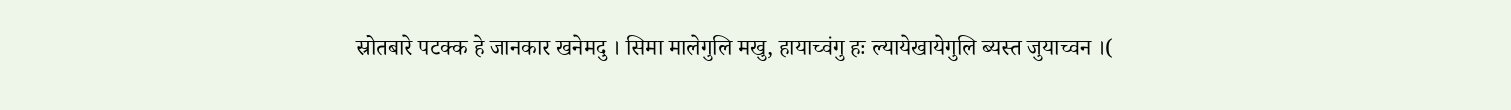स्रोतबारे पटक्क हे जानकार खनेमदु । सिमा मालेगुलि मखु, हायाच्वंगु हः ल्यायेखायेगुलि ब्यस्त जुयाच्वन ।(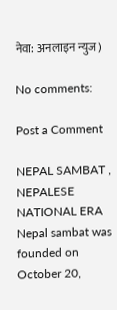नेवा: अनलाइन न्युज)

No comments:

Post a Comment

NEPAL SAMBAT , NEPALESE NATIONAL ERA  Nepal sambat was founded on October 20,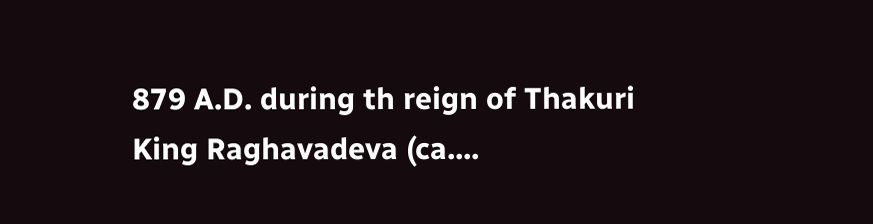879 A.D. during th reign of Thakuri King Raghavadeva (ca....